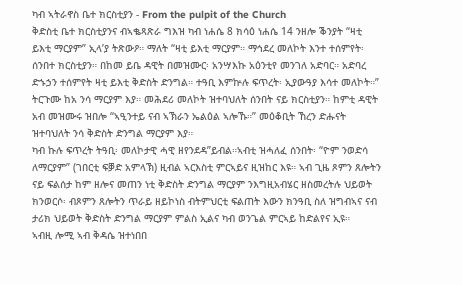ካብ ኣትራኖስ ቤተ ክርስቲያን - From the pulpit of the Church
ቅድስቲ ቤተ ክርስቲያንና ብኣቈጻጽራ ግእዝ ካብ ነሐሴ 8 ክሳዕ ነሐሴ 14 ንዘሎ ቕንያት “ዛቲ ይእቲ ማርያም” ኢላ’ያ ትጽውዖ። ማለት “ዛቲ ይእቲ ማርያም። ማኅደረ መለኮት እንተ ተሰምየት፡ ሰንበተ ክርስቲያን። በከመ ይቤ ዳዊት በመዝሙር፡ አንሣእኩ አዕንቲየ መንገለ አድባር። አድባረ ድኁኃን ተሰምየት ዛቲ ይእቲ ቅድስት ድንግል። ተዓቢ እምኵሉ ፍጥረት፡ ኢያውዓያ እሳተ መለኮት።” ትርጉሙ ከአ ንሳ ማርያም እያ። መሕደሪ መለኮት ዝተባህለት ሰንበት ናይ ክርስቲያን። ከምቲ ዳዊት አብ መዝሙሩ ዝበሎ “ኣዒንተይ ናብ ኣኽራን ኤልዕል ኣሎኹ።” መዕቆቢት ኸረን ድሑናት ዝተባህለት ንሳ ቅድስት ድንግል ማርያም እያ።
ካብ ኩሉ ፍጥረት ትዓቢ፡ መለኮታዊ ሓዊ ዘየንደዳ”ይብል።ኣብቲ ዝሓለፈ ሰንበት፡ “ዮም ንወድሳ ለማርያም” (ገበርቲ ፍቓድ አምላኽ) ዚብል ኣርእስቲ ምርኣይና ዚዝከር እዩ። ኣብ ጊዜ ጾምን ጸሎትን ናይ ፍልሰታ ከም ዘሎና መጠን ነቲ ቅድስት ድንግል ማርያም ንእግዚአብሄር ዘስመረትሉ ህይወት ክንወርሶ፡ ብጾምን ጸሎትን ጥራይ ዘይኮነስ ብትምህርቲ ፍልጠት እውን ክንዓቢ ስለ ዝግብኣና ናብ ታሪክ ህይወት ቅድስት ድንግል ማርያም ምልስ ኢልና ካብ ወንጌል ምርኣይ ከድልየና ኢዩ።
ኣብዚ ሎሚ ኣብ ቅዳሴ ዝተነበበ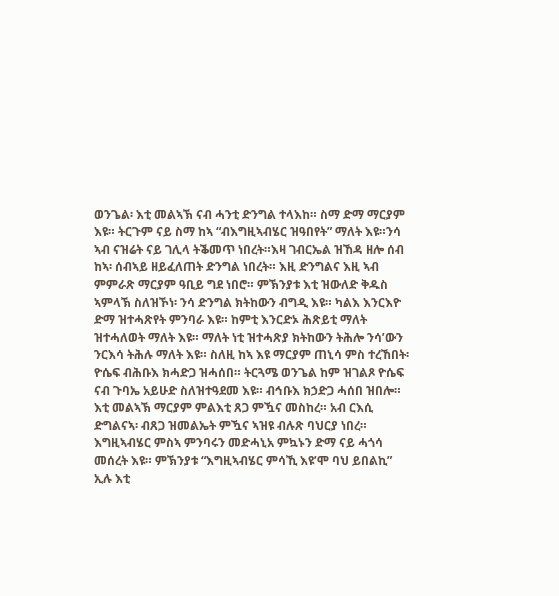ወንጌል፡ እቲ መልኣኽ ናብ ሓንቲ ድንግል ተላእከ። ስማ ድማ ማርያም እዩ። ትርጉም ናይ ስማ ከኣ “ብእግዚኣብሄር ዝዓበየት” ማለት እዩ።ንሳ ኣብ ናዝሬት ናይ ገሊላ ትቕመጥ ነበረት።እዛ ገብርኤል ዝኸዳ ዘሎ ሰብ ከኣ፡ ሰብኣይ ዘይፈለጠት ድንግል ነበረት። እዚ ድንግልና እዚ ኣብ ምምራጽ ማርያም ዓቢይ ግደ ነበሮ። ምኽንያቱ እቲ ዝውለድ ቅዱስ ኣምላኽ ስለዝኾነ፡ ንሳ ድንግል ክትከውን ብግዲ እዩ። ካልእ እንርእዮ ድማ ዝተሓጽየት ምንባራ እዩ። ከምቲ እንርድኦ ሕጽይቲ ማለት ዝተሓለወት ማለት እዩ። ማለት ነቲ ዝተሓጽያ ክትከውን ትሕሎ ንሳ’ውን ንርእሳ ትሕሉ ማለት እዩ። ስለዚ ከኣ እዩ ማርያም ጠኒሳ ምስ ተረኸበት፡ ዮሴፍ ብሕቡእ ክሓድጋ ዝሓሰበ። ትርጓሜ ወንጌል ከም ዝገልጾ ዮሴፍ ናብ ጉባኤ አይሁድ ስለዝተዓደመ እዩ። ብኅቡእ ክኃድጋ ሓሰበ ዝበሎ።
እቲ መልኣኽ ማርያም ምልእቲ ጸጋ ምዃና መስከረ። አብ ርእሲ ድግልናኣ፡ ብጸጋ ዝመልኤት ምዃና ኣዝዩ ብሉጽ ባህርያ ነበረ። እግዚኣብሄር ምስኣ ምንባሩን መድሓኒአ ምኳኑን ድማ ናይ ሓጎሳ መሰረት እዩ። ምኽንያቱ “እግዚኣብሄር ምሳኺ እዩ’ሞ ባህ ይበልኪ” ኢሉ እቲ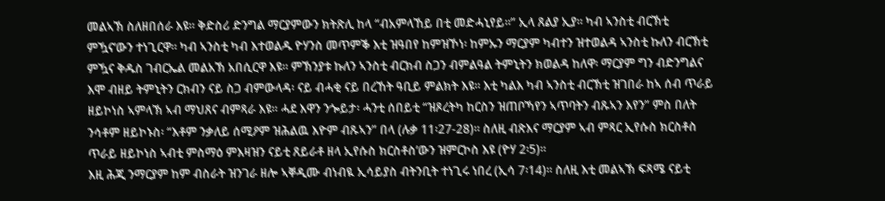መልኣኽ ስለዘበሰራ እዩ። ቅድስሪ ድንግል ማርያምውን ክትጽሊ ከላ “ብአምላኸይ በቲ መድሓኒየይ።” ኢላ ጸልያ ኢያ። ካብ ኣንስቲ ብርኽቲ ምዃና’ውን ተነጊርዋ። ካብ ኣንስቲ ካብ እተወልዱ ዮሃንስ መጥምቕ እቲ ዝዓበየ ከምዝኾነ፡ ከምኡን ማርያም ካብተን ዝተወልዳ ኣንስቲ ኩለን ብርኽቲ ምዃና ቅዱስ ገብርኤል መልአኽ አበሲርዋ እዩ። ምኽንያቱ ኩለን ኣንስቲ ብርክብ ስጋን ብምልዓል ትምኒትን ክወልዳ ከለዋ፡ ማርያም ግን ብድንግልና እሞ ብዘይ ትምኒትን ርክብን ናይ ስጋ ብምውላዳ፡ ናይ ብሓቂ ናይ በረኸት ዓቢይ ምልክት እዩ። እቲ ካልእ ካብ ኣንስቲ ብርኽቲ ዝገበራ ከኣ ሰብ ጥራይ ዘይኮነስ ኣምላኽ ኣብ ማህጸና ብምጻራ እዩ። ሓደ እዋን ንጐይታ፡ ሓንቲ ሰበይቲ “ዝጾረትካ ከርስን ዝጠቦኻየን ኣጥባትን ብጹኣን እየን” ምስ በለት ንሳቶም ዘይኮኑስ፡ “እቶም ንቃለይ ሰሚዖም ዝሕልዉ እዮም ብጹኣን” በላ (ሉቃ 11፡27-28)። ስለዚ ብጽእና ማርያም ኣብ ምጻር ኢየሱስ ክርስቶስ ጥራይ ዘይኮነስ ኣብቲ ምስማዕ ምእዛዝን ናይቲ ጸይራቶ ዘላ ኢየሱስ ክርስቶስ’ውን ዝምርኮስ እዩ (ዮሃ 2፡5)።
እዚ ሕጂ ንማርያም ከም ብስራት ዝንገራ ዘሎ ኣቐዲሙ ብነብዪ ኢሳይያስ ብትንቢት ተነጊሩ ነበረ (ኢሳ 7፡14)። ስለዚ እቲ መልኣኽ ፍጻሜ ናይቲ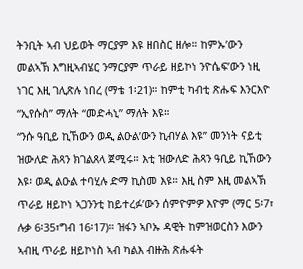ትንቢት ኣብ ህይወት ማርያም እዩ ዘበስር ዘሎ። ከምኡ’ውን መልኣኽ እግዚኣብሄር ንማርያም ጥራይ ዘይኮነ ንዮሴፍ’ውን ነዚ ነገር እዚ ገሊጽሉ ነበረ (ማቴ 1፡21)። ከምቲ ካብቲ ጽሑፍ እንርእዮ “ኢየሱስ” ማለት “መድሓኒ” ማለት እዩ።
“ንሱ ዓቢይ ኪኸውን ወዲ ልዑል’ውን ኪብሃል እዩ” መንነት ናይቲ ዝውለድ ሕጻን ክገልጸላ ጀሚሩ። እቲ ዝውለድ ሕጻን ዓቢይ ኪኸውን እዩ፡ ወዲ ልዑል ተባሂሉ ድማ ኪስመ እዩ። እዚ ስም እዚ መልኣኽ ጥራይ ዘይኮነ ኣጋንንቲ ከይተረፉ’ውን ሰምዮምዎ እዮም (ማር 5፡7፣ ሉቃ 6፡35፣ግብ 16፡17)። ዝፋን ኣቦኡ ዳዊት ከምዝወርስን እውን ኣብዚ ጥራይ ዘይኮነስ ኣብ ካልእ ብዙሕ ጽሑፋት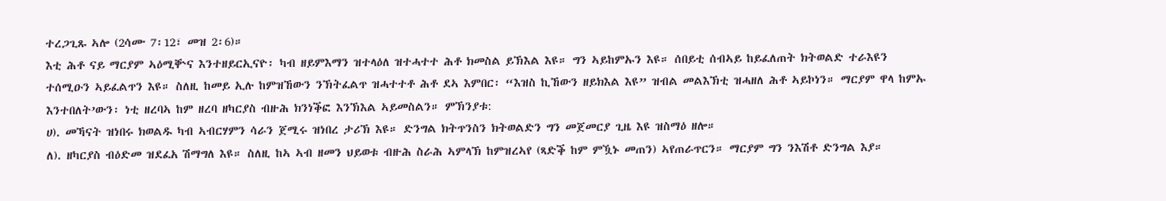ተረጋጊጹ ኣሎ (2ሳሙ 7፡12፣ መዝ 2፡6)።
እቲ ሕቶ ናይ ማርያም ኣዕሚቝና እንተዘይርኢናዮ፡ ካብ ዘይምእማን ዝተላዕለ ዝተሓተተ ሕቶ ክመስል ይኽእል እዩ። ግን ኣይከምኡን እዩ። ሰበይቲ ሰብኣይ ከይፈለጠት ክትወልድ ተራእዩን ተሰሚዑን ኣይፈልጥን እዩ። ስለዚ ከመይ ኢሉ ከምዝኸውን ንኽትፈልጥ ዝሓተተቶ ሕቶ ደኣ እምበር፡ “እዝስ ኪኸውን ዘይክእል እዩ” ዝብል መልእኽቲ ዝሓዘለ ሕቶ ኣይኮነን። ማርያም ዋላ ከምኡ እንተበለት’ውን፡ ነቲ ዘረባኣ ከም ዘረባ ዘካርያስ ብዙሕ ክንነቕፎ እንኽእል ኣይመስልን። ምኽንያቱ:
ሀ). መኻናት ዝነበሩ ክወልዱ ካብ ኣብርሃምን ሳራን ጀሚሩ ዝነበረ ታሪኽ እዩ። ድንግል ክትጥንስን ክትወልድን ግን መጀመርያ ጊዜ እዩ ዝስማዕ ዘሎ።
ለ). ዘካርያስ ብዕድመ ዝደፈአ ሽማግለ እዩ። ስለዚ ከኣ ኣብ ዘመን ህይወቱ ብዙሕ ስራሕ ኣምላኽ ከምዝረኣየ (ጻድቕ ከም ምዃኑ መጠን) ኣየጠራጥርን። ማርያም ግን ንእሽቶ ድንግል እያ።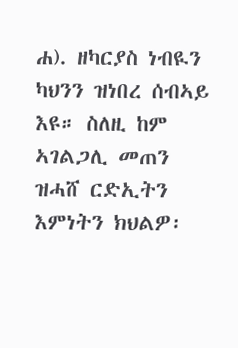ሐ). ዘካርያስ ነብዪን ካህንን ዝነበረ ሰብኣይ እዩ። ስለዚ ከም ኣገልጋሊ መጠን ዝሓሸ ርድኢትን እምነትን ክህልዎ፡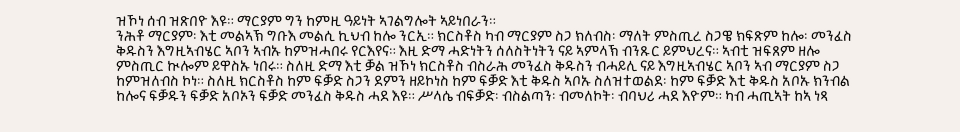ዝኾነ ሰብ ዝጽበዮ እዩ። ማርያም ግን ከምዚ ዓይነት ኣገልግሎት ኣይነበራን።
ንሕቶ ማርያም፡ እቲ መልኣኽ ግቡእ መልሲ ኪህብ ከሎ ንርኢ። ክርስቶስ ካብ ማርያም ስጋ ክለብስ፡ ማለት ምስጢረ ስጋዌ ክፍጽም ከሎ፡ መንፈስ ቅዱስን እግዚኣብሄር ኣቦን ኣብኡ ከምዝሓበሩ የርእየና። እዚ ድማ ሓድነትን ሰለስትነትን ናይ ኣምላኽ ብንጹር ይምህረና። ኣብቲ ዝፍጸም ዘሎ ምስጢር ኲሎም ይዋስኡ ነበሩ። ስለዚ ድማ እቲ ቓል ዝኾነ ክርስቶስ ብስራሕ መንፈስ ቅዱስን ብሓይሊ ናይ እግዚኣብሄር ኣቦን ኣብ ማርያም ስጋ ከምዝለብስ ኮነ። ስለዚ ክርስቶስ ከም ፍቓድ ስጋን ደምን ዘይኮነስ ከም ፍቓድ እቲ ቅዱስ ኣቦኡ ስለዝተወልደ፡ ከም ፍቓድ እቲ ቅዱስ አቦኡ ክንብል ከሎና ፍቓዱን ፍቓድ አቦኦን ፍቓድ መንፈስ ቅዱስ ሓደ እዩ። ሥላሴ ብፍቓድ፡ ብስልጣን፡ ብመለኮት፡ ብባህሪ ሓደ እዮም። ካብ ሓጢኣት ከኣ ነጻ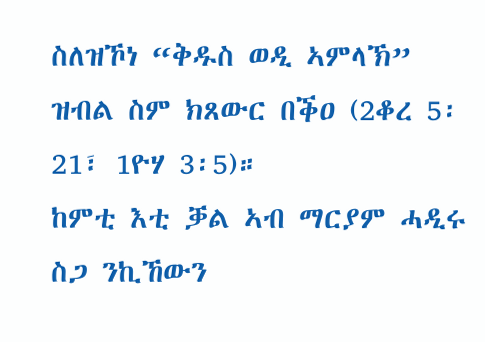ስለዝኾነ “ቅዱስ ወዲ ኣምላኽ” ዝብል ስም ክጸውር በቕዐ (2ቆረ 5፡21፣ 1ዮሃ 3፡5)።
ከምቲ እቲ ቓል ኣብ ማርያም ሓዲሩ ስጋ ንኪኸውን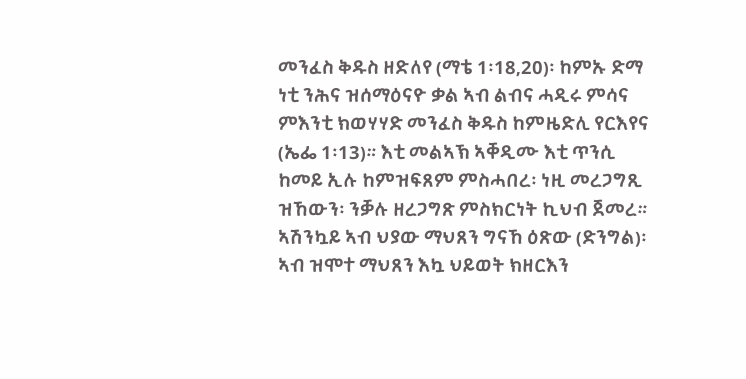መንፈስ ቅዱስ ዘድለየ (ማቴ 1፡18,20)፡ ከምኡ ድማ ነቲ ንሕና ዝሰማዕናዮ ቃል ኣብ ልብና ሓዲሩ ምሳና ምእንቲ ክወሃሃድ መንፈስ ቅዱስ ከምዜድሊ የርእየና (ኤፌ 1፡13)። እቲ መልኣኽ ኣቐዲሙ እቲ ጥንሲ ከመይ ኢሉ ከምዝፍጸም ምስሓበረ፡ ነዚ መረጋግጺ ዝኸውን፡ ንቓሉ ዘረጋግጽ ምስክርነት ኪህብ ጀመረ። ኣሽንኳይ ኣብ ህያው ማህጸን ግናኸ ዕጽው (ድንግል)፡ ኣብ ዝሞተ ማህጸን እኳ ህይወት ክዘርእን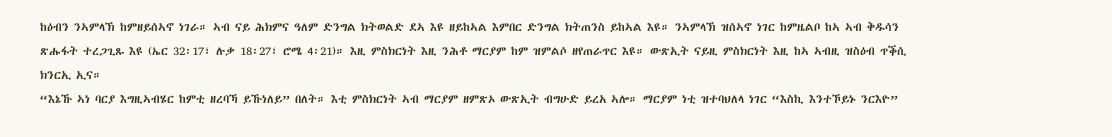ከዕብን ንኣምላኽ ከምዘይሰኣኖ ነገራ። ኣብ ናይ ሕክምና ዓለም ድንግል ክትወልድ ደኣ እዩ ዘይከኣል እምበር ድንግል ክትጠንስ ይከኣል እዩ። ንኣምላኽ ዝሰኣኖ ነገር ከምዜልቦ ከኣ ኣብ ቅዱሳን ጽሑፋት ተረጋጊጹ እዩ (ኤር 32፡17፣ ሉቃ 18፡27፣ ሮሜ 4፡21)። እዚ ምስክርነት እዚ ንሕቶ ማርያም ከም ዝምልሶ ዘየጠራጥር እዩ። ውጽኢት ናይዚ ምስክርነት እዚ ከኣ ኣብዚ ዝስዕብ ጥቕሲ ክንርኢ ኢና።
“እኔኹ ኣነ ባርያ እግዚኣብሄር ከምቲ ዘረባኻ ይኹነለይ” በለት። እቲ ምስክርነት ኣብ ማርያም ዘምጽኦ ውጽኢት ብግሁድ ይረአ ኣሎ። ማርያም ነቲ ዝተባህለላ ነገር “እስኪ እንተኾይኑ ንርእዮ”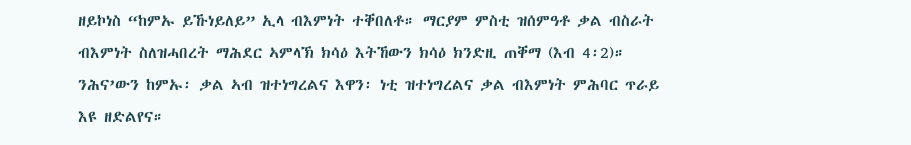ዘይኮነስ “ከምኡ ይኹነይለይ” ኢላ ብእምነት ተቐበለቶ። ማርያም ምስቲ ዝሰምዓቶ ቃል ብስራት ብእምነት ስለዝሓበረት ማሕደር ኣምላኽ ክሳዕ እትኸውን ክሳዕ ክንድዚ ጠቐማ (እብ 4፡2)። ንሕና’ውን ከምኡ፡ ቃል ኣብ ዝተነግረልና እዋን፡ ነቲ ዝተነግረልና ቃል ብእምነት ምሕባር ጥራይ እዩ ዘድልየና።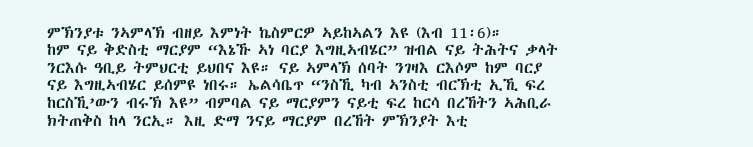ምኽንያቱ ንኣምላኽ ብዘይ እምነት ኬስምርዎ ኣይከኣልን እዩ (እብ 11፡6)።
ከም ናይ ቅድስቲ ማርያም “እኔኹ ኣነ ባርያ እግዚኣብሄር” ዝብል ናይ ትሕትና ቃላት ንርእሱ ዓቢይ ትምህርቲ ይህበና እዩ። ናይ ኣምላኽ ሰባት ንገዛእ ርእሶም ከም ባርያ ናይ እግዚኣብሄር ይሰምዩ ነበሩ። ኤልሳቤጥ “ንስኺ ካብ ኣንስቲ ብርኽቲ ኢኺ ፍረ ከርስኺ’ውን ብሩኽ እዩ” ብምባል ናይ ማርያምን ናይቲ ፍረ ከርሳ በረኸትን ኣሕቢራ ክትጠቅስ ከላ ንርኢ። እዚ ድማ ንናይ ማርያም በረኸት ምኽንያት እቲ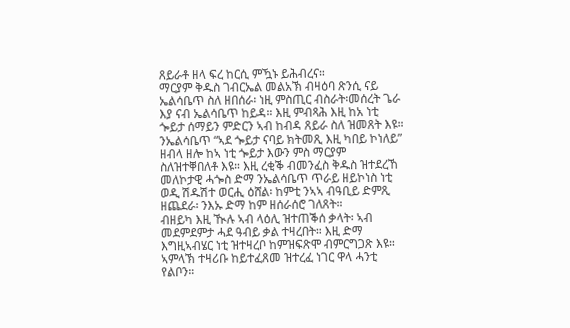ጸይራቶ ዘላ ፍረ ከርሲ ምዃኑ ይሕብረና።
ማርያም ቅዱስ ገብርኤል መልአኽ ብዛዕባ ጽንሲ ናይ ኤልሳቤጥ ስለ ዘበሰራ፡ ነዚ ምስጢር ብስራት፡መሰረት ጌራ እያ ናብ ኤልሳቤጥ ከይዳ። እዚ ምብጻሕ እዚ ከአ ነቲ ጐይታ ሰማይን ምድርን ኣብ ከብዳ ጸይራ ስለ ዝመጸት እዩ። ንኤልሳቤጥ “ኣደ ጐይታ ናባይ ክትመጺ እዚ ካበይ ኮነለይ” ዘብላ ዘሎ ከኣ ነቲ ጐይታ እውን ምስ ማርያም ስለዝተቐበለቶ እዩ። እዚ ረቂቕ ብመንፈስ ቅዱስ ዝተደረኸ መለኮታዊ ሓጐስ ድማ ንኤልሳቤጥ ጥራይ ዘይኮነስ ነቲ ወዲ ሽዱሽተ ወርሒ ዕሸል፡ ከምቲ ንኣኣ ብዓቢይ ድምጺ ዘጨደራ፡ ንእኡ ድማ ከም ዘሰራሰሮ ገለጸት።
ብዘይካ እዚ ዂሉ ኣብ ላዕሊ ዝተጠቕሰ ቃላት፡ ኣብ መደምደምታ ሓደ ዓብይ ቃል ተዛረበት። እዚ ድማ እግዚኣብሄር ነቲ ዝተዛረቦ ከምዝፍጽሞ ብምርግጋጽ እዩ። ኣምላኽ ተዛሪቡ ከይተፈጸመ ዝተረፈ ነገር ዋላ ሓንቲ የልቦን።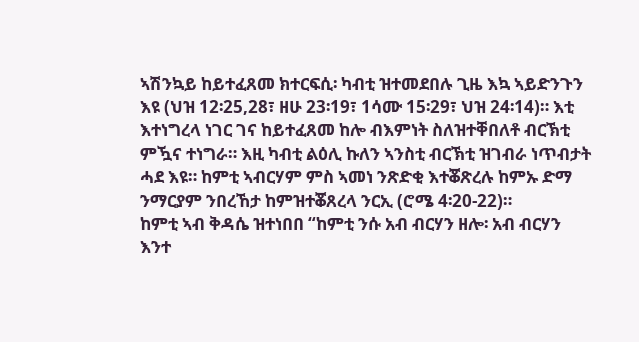ኣሽንኳይ ከይተፈጸመ ክተርፍሲ፡ ካብቲ ዝተመደበሉ ጊዜ እኳ ኣይድንጉን እዩ (ህዝ 12፡25,28፣ ዘሁ 23፡19፣ 1ሳሙ 15፡29፣ ህዝ 24፡14)። እቲ እተነግረላ ነገር ገና ከይተፈጸመ ከሎ ብእምነት ስለዝተቐበለቶ ብርኽቲ ምዃና ተነግራ። እዚ ካብቲ ልዕሊ ኩለን ኣንስቲ ብርኽቲ ዝገብራ ነጥብታት ሓደ እዩ። ከምቲ ኣብርሃም ምስ ኣመነ ንጽድቂ እተቖጽረሉ ከምኡ ድማ ንማርያም ንበረኸታ ከምዝተቖጸረላ ንርኢ (ሮሜ 4፡20-22)።
ከምቲ ኣብ ቅዳሴ ዝተነበበ “ከምቲ ንሱ አብ ብርሃን ዘሎ፡ አብ ብርሃን እንተ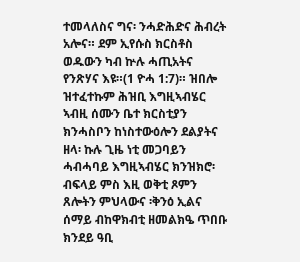ተመላለስና ግና፡ ንሓድሕድና ሕብረት አሎና። ደም ኢየሱስ ክርስቶስ ወዱውን ካብ ኵሉ ሓጢአትና የንጽሃና እዩ።(1 ዮሓ 1:7)። ዝበሎ ዝተፈተኩም ሕዝቢ እግዚኣብሄር ኣብዚ ሰሙን ቤተ ክርስቲያን ክንሓስቦን ከነስተውዕሎን ደልያትና ዘላ፡ ኩሉ ጊዜ ነቲ መጋባይን ሓብሓባይ እግዚኣብሄር ክንዝክሮ፡ ብፍላይ ምስ እዚ ወቅቲ ጾምን ጸሎትን ምህላውና ፡ቅንዕ ኢልና ሰማይ ብከዋክብቲ ዘመልክዔ ጥበቡ ክንደይ ዓቢ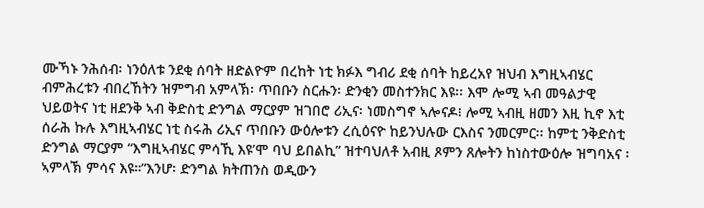ሙኻኑ ንሕሰብ፡ ነንዕለቱ ንደቂ ሰባት ዘድልዮም በረከት ነቲ ክፉእ ግብሪ ደቂ ሰባት ከይረአየ ዝህብ እግዚኣብሄር ብምሕረቱን ብበረኸትን ዝምግብ አምላኽ፡ ጥበቡን ስርሑን፡ ድንቂን መስተንክር እዩ፡፡ እሞ ሎሚ ኣብ መዓልታዊ ህይወትና ነቲ ዘደንቅ ኣብ ቅድስቲ ድንግል ማርያም ዝገበሮ ሪኢና፡ ነመስግኖ ኣሎናዶ፧ ሎሚ ኣብዚ ዘመን እዚ ኪኖ እቲ ሰራሕ ኩሉ እግዚኣብሄር ነቲ ስሩሕ ሪኢና ጥበቡን ውዕሎቱን ረሲዕናዮ ከይንህሉው ርእስና ንመርምር፡፡ ከምቲ ንቅድስቲ ድንግል ማርያም “እግዚኣብሄር ምሳኺ እዩ’ሞ ባህ ይበልኪ” ዝተባህለቶ አብዚ ጾምን ጸሎትን ከነስተውዕሎ ዝግባአና ፡ኣምላኽ ምሳና እዩ።”እንሆ፡ ድንግል ክትጠንስ ወዲውን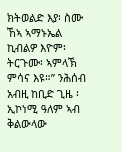ክትወልድ እያ፡ ስሙ ኸኣ ኣማኑኤል ኪብልዎ እዮም፡ ትርጉሙ፡ ኣምላኽ ምሳና እዩ።” ንሕሰብ አብዚ ከቢድ ጊዜ ፡ኢኮነሚ ዓለም ኣብ ቅልውላው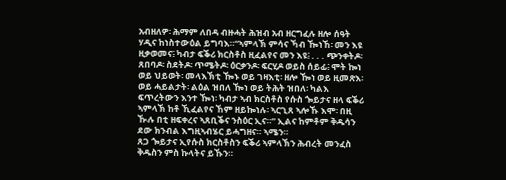አብዘለዎ፡ ሕማም ለበዳ ብዙሓት ሕዝብ አብ ዘርግፈሉ ዘሎ ሰዓት ሃዲና ከነስተውዕል ይግባእ።“ኣምላኽ ምሳና ኻብ ዀነኸ፡ መን እዩ ዚቃወመና፧ ካብታ ፍቕሪ ክርስቶስ ዚፈልየና መን እዩ፧ . . . ጭንቀትዶ፡ ጸበባዶ፡ ስደትዶ፡ ጥሜትዶ፡ ዕርቃንዶ፡ ፍርሂዶ ወይስ ሰይፊ፧ ሞት ኰነ ወይ ህይወት፡ መላእኽቲ ዀኑ ወይ ገዛእቲ፡ ዘሎ ዀነ ወይ ዚመጽእ፡ ወይ ሓይልታት፡ ልዕል ዝበለ ዀነ ወይ ትሕት ዝበለ፡ ካልእ ፍጥረትውን እንተ ዀነ፡ ካብታ ኣብ ክርስቶስ የሱስ ጐይታና ዘላ ፍቕሪ ኣምላኽ ከቶ ኺፈልየና ኸም ዘይኰነሉ፡ ኣርጊጸ ኣሎኹ እሞ፡ በዚ ዂሉ በቲ ዘፍቀረና ኣጸቢቕና ንስዕር ኢና።” ኢልና ከምቶም ቅዱሳን ደው ክንብል እግዚኣብሄር ይሓግዘና። ኣሜን።
ጸጋ ጐይታና ኢየሱስ ክርስቶስን ፍቕሪ ኣምላኽን ሕብረት መንፈስ ቅዱስን ምስ ኩላትና ይኹን።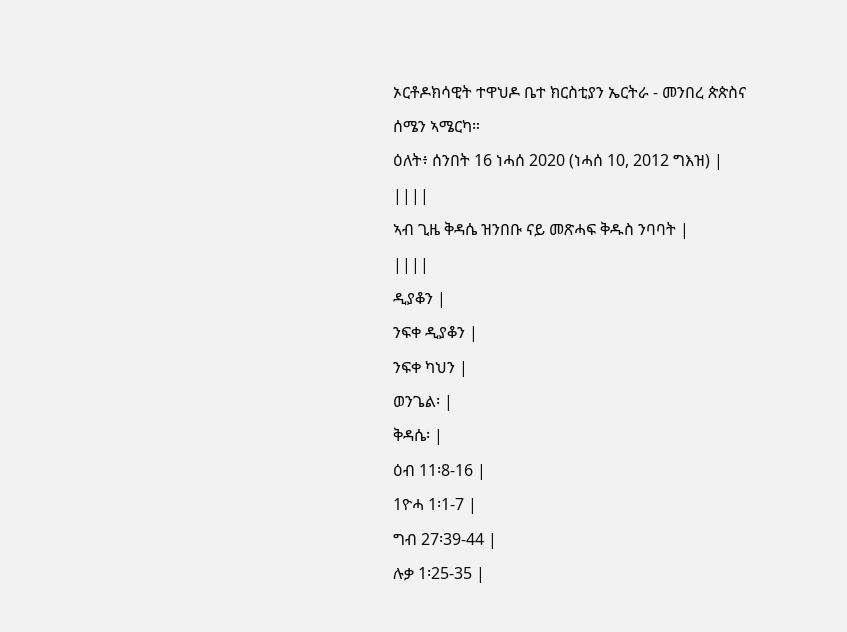ኦርቶዶክሳዊት ተዋህዶ ቤተ ክርስቲያን ኤርትራ - መንበረ ጵጵስና ሰሜን ኣሜርካ።
ዕለት፥ ሰንበት 16 ነሓሰ 2020 (ነሓሰ 10, 2012 ግእዝ) |
||||
ኣብ ጊዜ ቅዳሴ ዝንበቡ ናይ መጽሓፍ ቅዱስ ንባባት |
||||
ዲያቆን |
ንፍቀ ዲያቆን |
ንፍቀ ካህን |
ወንጌል፡ |
ቅዳሴ፡ |
ዕብ 11፡8-16 |
1ዮሓ 1፡1-7 |
ግብ 27፡39-44 |
ሉቃ 1፡25-35 |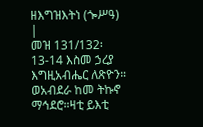ዘእግዝእትነ (ጐሥዓ) |
መዝ 131/132፡13-14 እስመ ኃረያ እግዚአብሔር ለጽዮን። ወአብደራ ከመ ትኩኖ ማኅደሮ።ዛቲ ይእቲ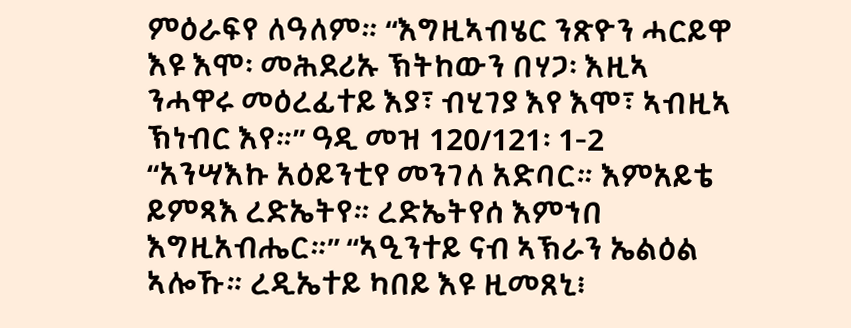ምዕራፍየ ለዓለም። “እግዚኣብሄር ንጽዮን ሓርይዋ እዩ እሞ፡ መሕደሪኡ ኽትከውን በሃጋ፡ እዚኣ ንሓዋሩ መዕረፊተይ እያ፣ ብሂገያ እየ እሞ፣ ኣብዚኣ ኽነብር እየ።” ዓዲ መዝ 120/121፡ 1-2 “አንሣእኩ አዕይንቲየ መንገለ አድባር። እምአይቴ ይምጻእ ረድኤትየ። ረድኤትየሰ እምኀበ እግዚአብሔር።” “ኣዒንተይ ናብ ኣኽራን ኤልዕል ኣሎኹ። ረዲኤተይ ካበይ እዩ ዚመጸኒ፧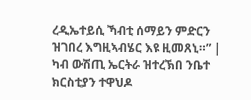ረዲኤተይሲ ኻብቲ ሰማይን ምድርን ዝገበረ እግዚኣብሄር እዩ ዚመጸኒ።” |
ካብ ውሽጢ ኤርትራ ዝተረኽበ ንቤተ ክርስቲያን ተዋህዶ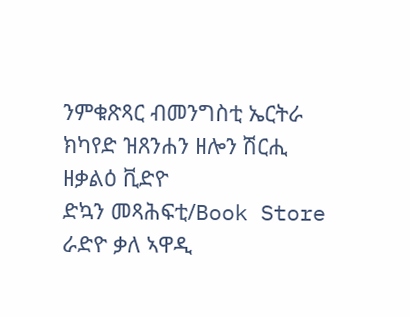ንምቁጽጻር ብመንግስቲ ኤርትራ ክካየድ ዝጸንሐን ዘሎን ሽርሒ ዘቃልዕ ቪድዮ
ድኳን መጻሕፍቲ/Book Store
ራድዮ ቃለ ኣዋዲ